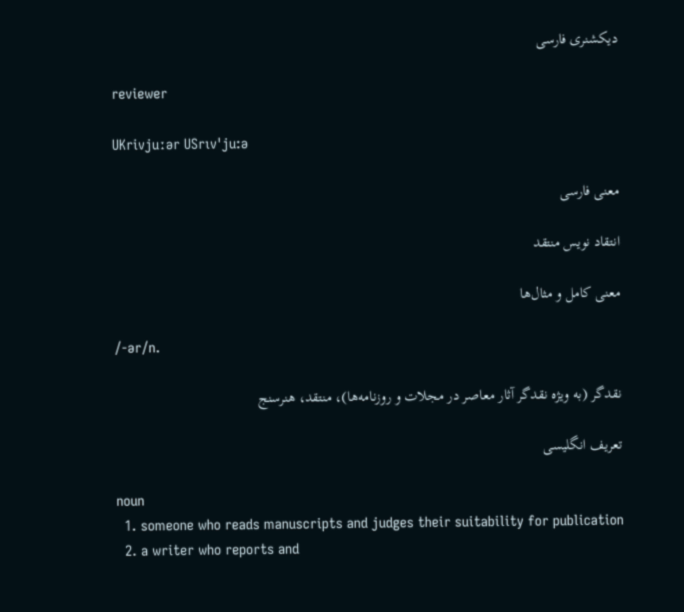دیکشنری فارسی

reviewer

UKrivjuːər USrıv'ju:ə

معنی فارسی

انتقاد نويس منتقد

معنی کامل و مثال‌ها

/-ǝr/n.

نقدگر (به ویژه نقدگر آثار معاصر در مجلات و روزنامه‌ها)، منتقد، هنرسنج

تعریف انگلیسی

noun
  1. someone who reads manuscripts and judges their suitability for publication
  2. a writer who reports and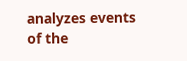analyzes events of the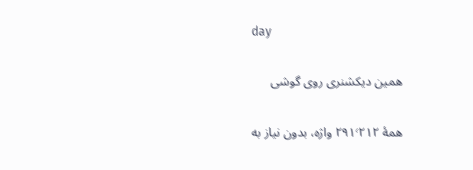day

همین دیکشنری روی گوشی

همهٔ ۲۹۱٬۲۱۲ واژه، بدون نیاز به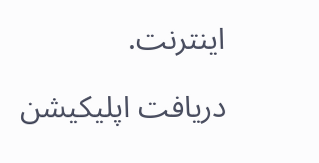اینترنت.

دریافت اپلیکیشن